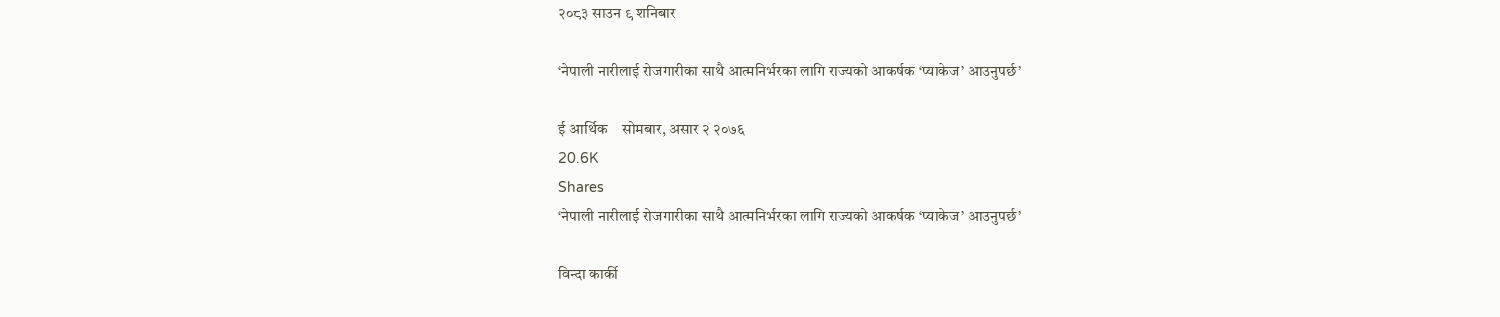२०८३ साउन ९ शनिबार

‘नेपाली नारीलाई रोजगारीका साथै आत्मनिर्भरका लागि राज्यको आकर्षक ‘प्याकेज’ आउनुपर्छ’

ई आर्थिक    सोमबार, असार २ २०७६
20.6K
Shares
‘नेपाली नारीलाई रोजगारीका साथै आत्मनिर्भरका लागि राज्यको आकर्षक ‘प्याकेज’ आउनुपर्छ’

विन्दा कार्की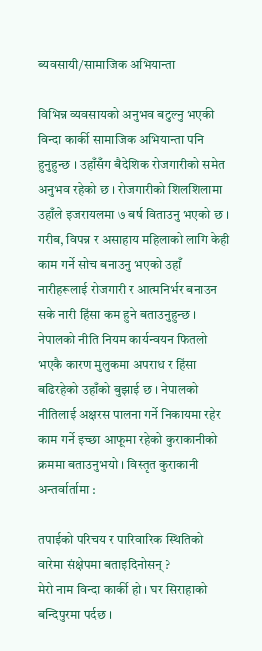ब्यवसायी/सामाजिक अभियान्ता

विभिन्न व्यवसायको अनुभव बटुल्नु भएकी विन्दा कार्की सामाजिक अभियान्ता पनि हुनुहुन्छ । उहाँसँग बैदेशिक रोजगारीको समेत अनुभव रहेको छ । रोजगारीको शिलशिलामा उहाँले इजरायलमा ७ बर्ष विताउनु भएको छ । गरीब, विपन्न र असाहाय महिलाको लागि केही काम गर्ने सोच बनाउनु भएको उहाँ नारीहरूलाई रोजगारी र आत्मनिर्भर बनाउन सके नारी हिंसा कम हुने बताउनुहुन्छ । नेपालको नीति नियम कार्यन्वयन फितलो भएकै कारण मुलुकमा अपराध र हिंसा बढिरहेको उहाँको बुझाई छ । नेपालको नीतिलाई अक्षरस पालना गर्ने निकायमा रहेर काम गर्ने इच्छा आफूमा रहेको कुराकानीको क्रममा बताउनुभयो । विस्तृत कुराकानी अन्तर्वार्तामा :

तपाईको परिचय र पारिवारिक स्थितिको वारेमा संक्षेपमा बताइदिनोसन् ?
मेरो नाम विन्दा कार्की हो । घर सिराहाको बन्दिपुरमा पर्दछ ।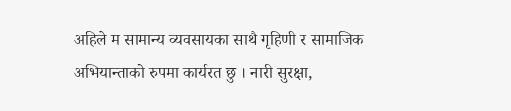अहिले म सामान्य व्यवसायका साथै गृहिणी र सामाजिक अभियान्ताको रुपमा कार्यरत छु । नारी सुरक्षा,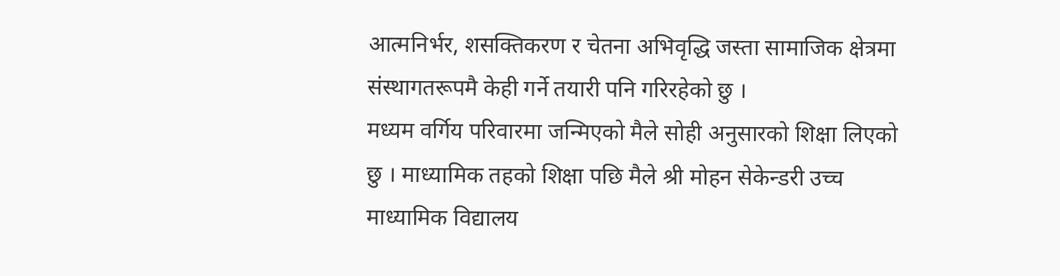आत्मनिर्भर, शसक्तिकरण र चेतना अभिवृद्धि जस्ता सामाजिक क्षेत्रमा संस्थागतरूपमै केही गर्ने तयारी पनि गरिरहेको छु ।
मध्यम वर्गिय परिवारमा जन्मिएको मैले सोही अनुसारको शिक्षा लिएको छु । माध्यामिक तहको शिक्षा पछि मैले श्री मोहन सेकेन्डरी उच्च माध्यामिक विद्यालय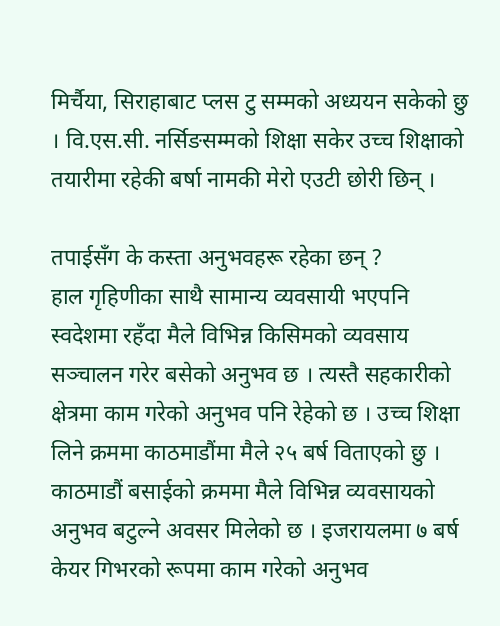मिर्चैया, सिराहाबाट प्लस टु सम्मको अध्ययन सकेको छु । वि.एस.सी. नर्सिङसम्मको शिक्षा सकेर उच्च शिक्षाको तयारीमा रहेकी बर्षा नामकी मेरो एउटी छोरी छिन् ।

तपाईसँग के कस्ता अनुभवहरू रहेका छन् ?
हाल गृहिणीका साथै सामान्य व्यवसायी भएपनि स्वदेशमा रहँदा मैले विभिन्न किसिमको व्यवसाय सञ्चालन गरेर बसेको अनुभव छ । त्यस्तै सहकारीको क्षेत्रमा काम गरेको अनुभव पनि रेहेको छ । उच्च शिक्षा लिने क्रममा काठमाडौंमा मैले २५ बर्ष विताएको छु । काठमाडौं बसाईको क्रममा मैले विभिन्न व्यवसायको अनुभव बटुल्ने अवसर मिलेको छ । इजरायलमा ७ बर्ष केयर गिभरको रूपमा काम गरेको अनुभव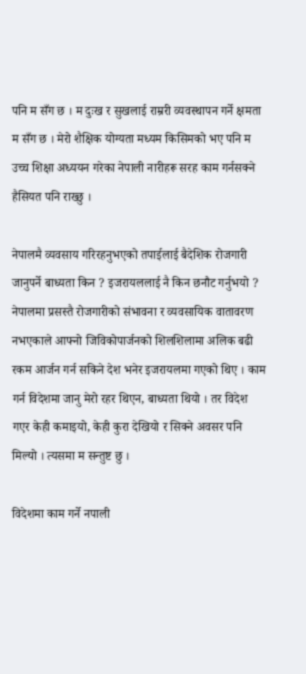पनि म सँग छ । म दुःख र सुखलाई राम्ररी व्यवस्थापन गर्ने क्षमता म सँग छ । मेरो शैक्षिक योग्यता मध्यम किसिमको भए पनि म उच्च शिक्षा अध्ययन गरेका नेपाली नारीहरू सरह काम गर्नसक्ने हैसियत पनि राख्छु ।

नेपालमै व्यवसाय गरिरहनुभएको तपाईलाई बैदेशिक रोजगारी जानुपर्ने बाध्यता किन ? इजरायललाई नै किन छनौट गर्नुभयो ?
नेपालमा प्रसस्तै रोजगारीको संभावना र व्यवसायिक वातावरण नभएकाले आफ्नो जिविकोपार्जनको शिलशिलामा अलिक बढी रकम आर्जन गर्न सकिने देश भनेर इजरायलमा गएको थिए । काम गर्न विदेशमा जानु मेरो रहर थिएन, बाध्यता थियो । तर विदेश गएर केही कमाइयो, केही कुरा देखियो र सिक्ने अवसर पनि मिल्यो । त्यसमा म सन्तुष्ट छु ।

विदेशमा काम गर्ने नपाली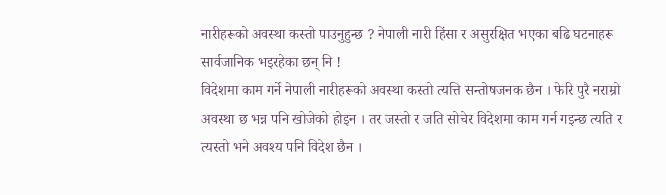नारीहरूको अवस्था कस्तो पाउनुहुन्छ ? नेपाली नारी हिंसा र असुरक्षित भएका बढि घटनाहरू सार्वजानिक भइरहेका छन् नि !
विदेशमा काम गर्ने नेपाली नारीहरूको अवस्था कस्तो त्यत्ति सन्तोषजनक छैन । फेरि पुरै नराम्रो अवस्था छ भन्न पनि खोजेको होइन । तर जस्तो र जति सोचेर विदेशमा काम गर्न गइन्छ त्यति र त्यस्तो भने अवश्य पनि विदेश छैन ।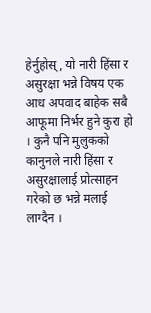हेर्नुहोस्, यो नारी हिंसा र असुरक्षा भन्ने विषय एक आध अपवाद बाहेक सबै आफूमा निर्भर हुने कुरा हो । कुनै पनि मुलुकको कानुनले नारी हिंसा र असुरक्षालाई प्रोत्साहन गरेको छ भन्ने मलाई लाग्दैन ।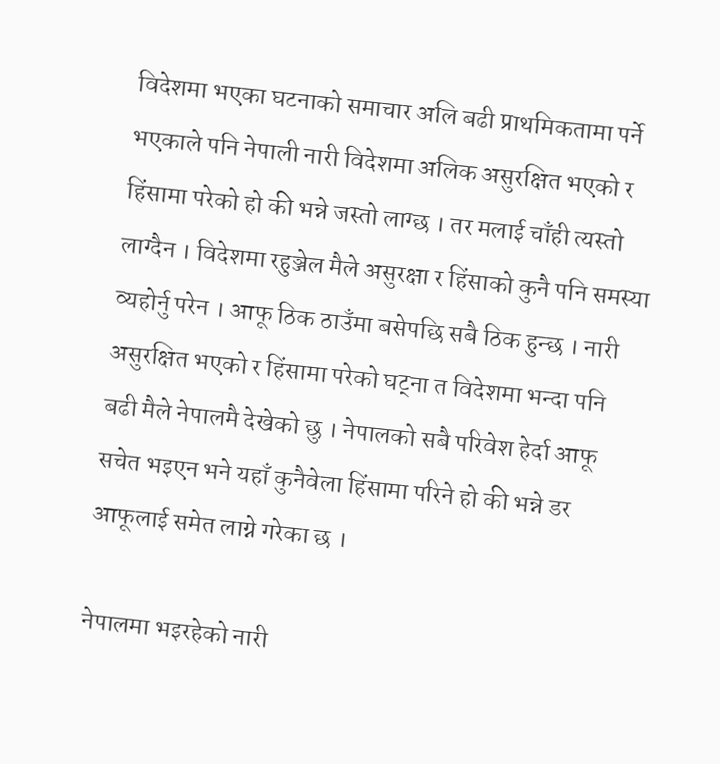विदेशमा भएका घटनाको समाचार अलि बढी प्राथमिकतामा पर्ने भएकाले पनि नेपाली नारी विदेशमा अलिक असुरक्षित भएको र हिंसामा परेको हो की भन्ने जस्तो लाग्छ । तर मलाई चाँही त्यस्तो लाग्दैन । विदेशमा रहुञ्जेल मैले असुरक्षा र हिंसाको कुनै पनि समस्या व्यहोर्नु परेन । आफू ठिक ठाउँमा बसेपछि सबै ठिक हुन्छ । नारी असुरक्षित भएको र हिंसामा परेको घट्ना त विदेशमा भन्दा पनि बढी मैले नेपालमै देखेको छु । नेपालको सबै परिवेश हेर्दा आफू सचेत भइएन भने यहाँ कुनैवेला हिंसामा परिने हो की भन्ने डर आफूलाई समेत लाग्ने गरेका छ ।

नेपालमा भइरहेको नारी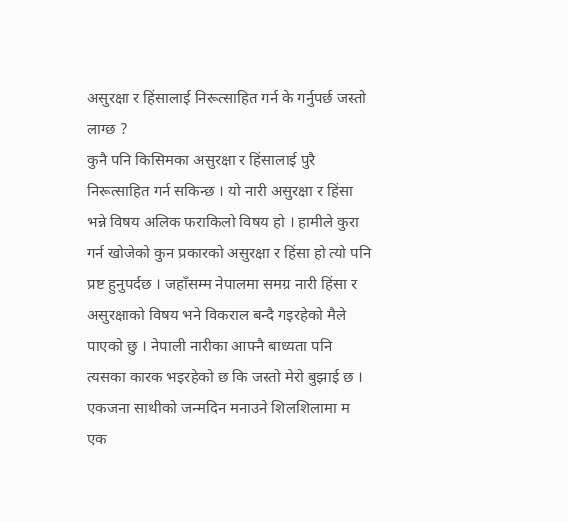असुरक्षा र हिंसालाई निरूत्साहित गर्न के गर्नुपर्छ जस्तो लाग्छ ?
कुनै पनि किसिमका असुरक्षा र हिंसालाई पुरै निरूत्साहित गर्न सकिन्छ । यो नारी असुरक्षा र हिंसा भन्ने विषय अलिक फराकिलो विषय हो । हामीले कुरा गर्न खोजेको कुन प्रकारको असुरक्षा र हिंसा हो त्यो पनि प्रष्ट हुनुपर्दछ । जहाँसम्म नेपालमा समग्र नारी हिंसा र असुरक्षाको विषय भने विकराल बन्दै गइरहेको मैले पाएको छु । नेपाली नारीका आफ्नै बाध्यता पनि त्यसका कारक भइरहेको छ कि जस्तो मेरो बुझाई छ । एकजना साथीको जन्मदिन मनाउने शिलशिलामा म एक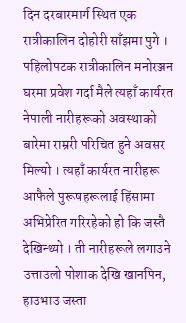दिन दरबारमार्ग स्थित एक रात्रीकालिन दोहोरी साँझमा पुगे । पहिलोपटक रात्रीकालिन मनोरञ्जन घरमा प्रवेश गर्दा मैले त्यहाँ कार्यरत नेपाली नारीहरूको अवस्थाको बारेमा राम्ररी परिचित हुने अवसर मिल्यो । त्यहाँ कार्यरत नारीहरू आफैले पुरूषहरूलाई हिंसामा अभिप्रेरित गरिरहेको हो कि जस्तै देखिन्थ्यो । ती नारीहरूले लगाउने उत्ताउलो पोशाक देखि खानपिन, हाउभाउ जस्ता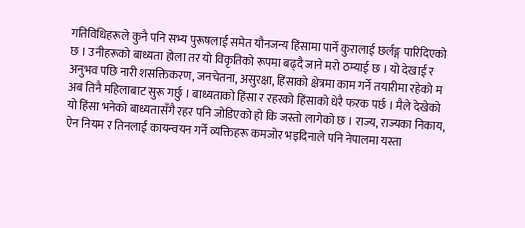गतिविधिहरूले कुनै पनि सभ्य पुरूषलाई समेत यौनजन्य हिंसामा पार्ने कुरालाई छर्लङ्ग पारिदिएको छ । उनीहरूको बाध्यता होला तर यो विकृतिको रूपमा बढ्दै जाने मरो ठम्याई छ । यो देखाई र अनुभव पछि नारी शसक्तिकरण, जनचेतना, असुरक्षा, हिंसाको क्षेत्रमा काम गर्ने तयारीमा रहेको म अब तिनै महिलाबाट सुरू गर्छु । बाध्यताको हिंसा र रहरको हिंसाको धेरै फरक पर्छ । मैले देखेको यो हिंसा भनेको बाध्यतासँगै रहर पनि जोडिएको हो कि जस्तो लागेको छ । राज्य, राज्यका निकाय, ऐन नियम र तिनलाई कायन्वयन गर्ने व्यक्तिहरू कमजोर भइदिनाले पनि नेपालमा यस्ता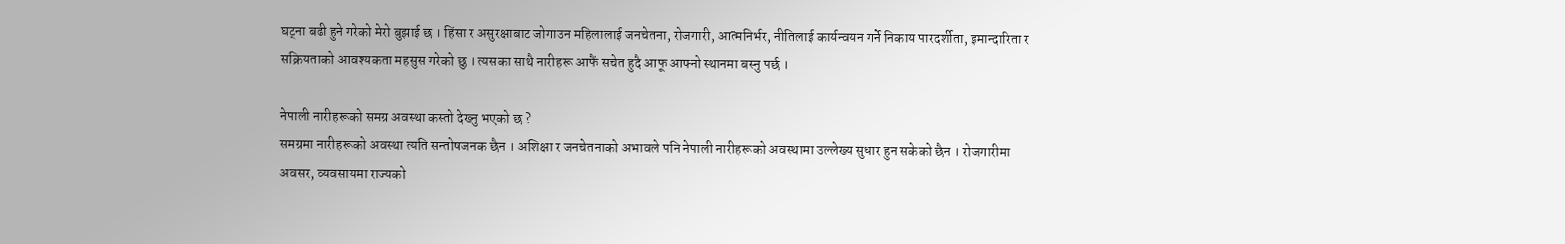घट्ना बढी हुने गरेको मेरो बुझाई छ । हिंसा र असुरक्षाबाट जोगाउन महिलालाई जनचेतना, रोजगारी, आत्मनिर्भर, नीतिलाई कार्यन्वयन गर्ने निकाय पारदर्शीता, इमान्दारिता र सक्रियताको आवश्यकता महसुस गरेको छु । त्यसका साथै नारीहरू आफैं सचेत हुदै आफू आफ्नो स्थानमा बस्नु पर्छ ।

नेपाली नारीहरूको समग्र अवस्था कस्तो देख्नु भएको छ ?
समग्रमा नारीहरूको अवस्था त्यति सन्तोषजनक छैन । अशिक्षा र जनचेतनाको अभावले पनि नेपाली नारीहरूको अवस्थामा उल्लेख्य सुधार हुन सकेको छैन । रोजगारीमा अवसर, व्यवसायमा राज्यको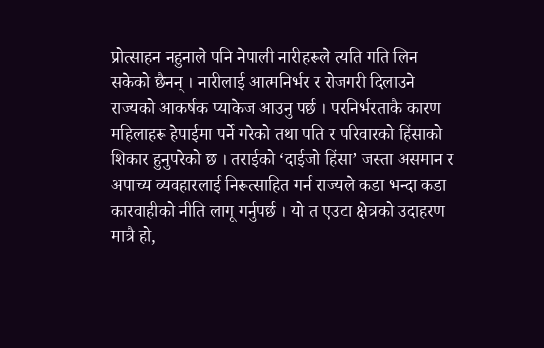प्रोत्साहन नहुनाले पनि नेपाली नारीहरूले त्यति गति लिन सकेको छैनन् । नारीलाई आत्मनिर्भर र रोजगरी दिलाउने राज्यको आकर्षक प्याकेज आउनु पर्छ । परनिर्भरताकै कारण महिलाहरू हेपाईमा पर्ने गरेको तथा पति र परिवारको हिंसाको शिकार हुनुपरेको छ । तराईको ‘दाईजो हिंसा’ जस्ता असमान र अपाच्य व्यवहारलाई निरूत्साहित गर्न राज्यले कडा भन्दा कडा कारवाहीको नीति लागू गर्नुपर्छ । यो त एउटा क्षेत्रको उदाहरण मात्रै हो,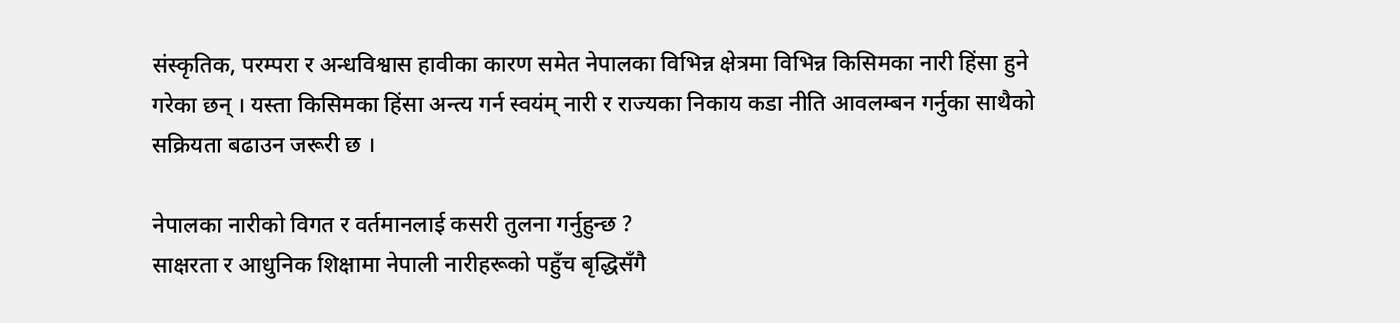संस्कृतिक, परम्परा र अन्धविश्वास हावीका कारण समेत नेपालका विभिन्न क्षेत्रमा विभिन्न किसिमका नारी हिंसा हुने गरेका छन् । यस्ता किसिमका हिंसा अन्त्य गर्न स्वयंम् नारी र राज्यका निकाय कडा नीति आवलम्बन गर्नुका साथैको सक्रियता बढाउन जरूरी छ ।

नेपालका नारीको विगत र वर्तमानलाई कसरी तुलना गर्नुहुन्छ ?
साक्षरता र आधुनिक शिक्षामा नेपाली नारीहरूको पहुँच बृद्धिसँगै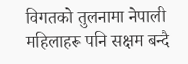विगतको तुलनामा नेपाली महिलाहरू पनि सक्षम बन्दै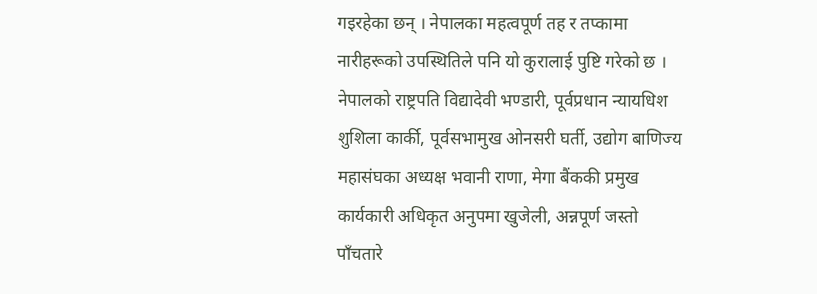गइरहेका छन् । नेपालका महत्वपूर्ण तह र तप्कामा नारीहरूको उपस्थितिले पनि यो कुरालाई पुष्टि गरेको छ । नेपालको राष्ट्रपति विद्यादेवी भण्डारी, पूर्वप्रधान न्यायधिश शुशिला कार्की, पूर्वसभामुख ओनसरी घर्ती, उद्योग बाणिज्य महासंघका अध्यक्ष भवानी राणा, मेगा बैंककी प्रमुख कार्यकारी अधिकृत अनुपमा खुजेली, अन्नपूर्ण जस्तो पाँचतारे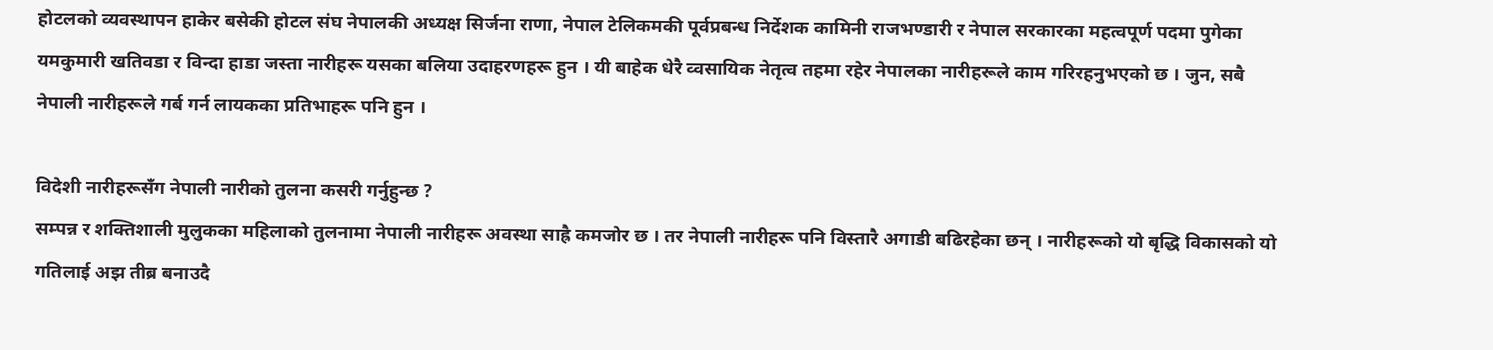होटलको व्यवस्थापन हाकेर बसेकी होटल संघ नेपालकी अध्यक्ष सिर्जना राणा, नेपाल टेलिकमकी पूर्वप्रबन्ध निर्देशक कामिनी राजभण्डारी र नेपाल सरकारका महत्वपूर्ण पदमा पुगेका यमकुमारी खतिवडा र विन्दा हाडा जस्ता नारीहरू यसका बलिया उदाहरणहरू हुन । यी बाहेक धेरै व्वसायिक नेतृत्व तहमा रहेर नेपालका नारीहरूले काम गरिरहनुभएको छ । जुन, सबै नेपाली नारीहरूले गर्ब गर्न लायकका प्रतिभाहरू पनि हुन ।

विदेशी नारीहरूसँग नेपाली नारीको तुलना कसरी गर्नुहुन्छ ?
सम्पन्न र शक्तिशाली मुलुकका महिलाको तुलनामा नेपाली नारीहरू अवस्था साह्रै कमजोर छ । तर नेपाली नारीहरू पनि विस्तारै अगाडी बढिरहेका छन् । नारीहरूको यो बृद्धि विकासको यो गतिलाई अझ तीब्र बनाउदै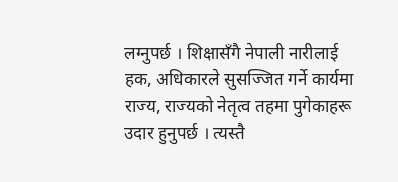लग्नुपर्छ । शिक्षासँगै नेपाली नारीलाई हक, अधिकारले सुसज्जित गर्ने कार्यमा राज्य, राज्यको नेतृत्व तहमा पुगेकाहरू उदार हुनुपर्छ । त्यस्तै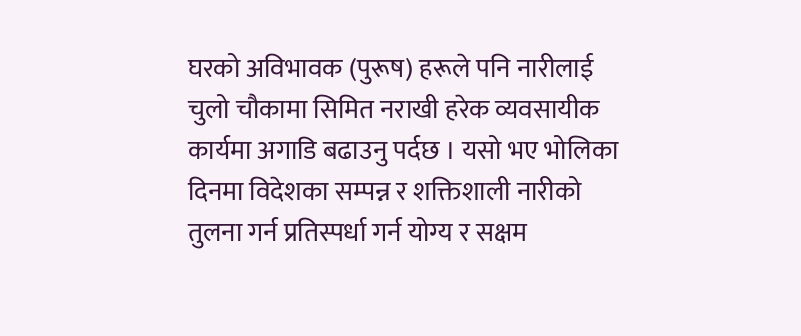घरको अविभावक (पुरूष) हरूले पनि नारीलाई चुलो चौकामा सिमित नराखी हरेक व्यवसायीक कार्यमा अगाडि बढाउनु पर्दछ । यसो भए भोलिका दिनमा विदेशका सम्पन्न र शक्तिशाली नारीको तुलना गर्न प्रतिस्पर्धा गर्न योग्य र सक्षम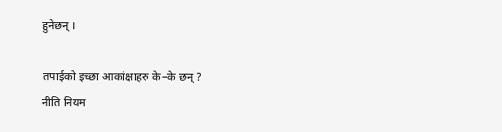हुनेछन् ।

तपाईको इच्छा आकांक्षाहरु के–के छन् ?
नीति नियम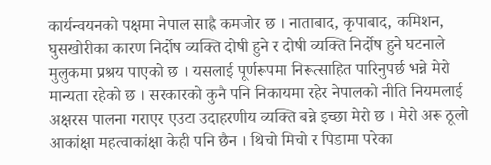कार्यन्वयनको पक्षमा नेपाल साह्रै कमजोर छ । नाताबाद, कृपाबाद, कमिशन, घुसखोरीका कारण निर्दोष व्यक्ति दोषी हुने र दोषी व्यक्ति निर्दोष हुने घटनाले मुलुकमा प्रश्रय पाएको छ । यसलाई पूर्णरूपमा निरूत्साहित पारिनुपर्छ भन्ने मेरो मान्यता रहेको छ । सरकारको कुनै पनि निकायमा रहेर नेपालको नीति नियमलाई अक्षरस पालना गराएर एउटा उदाहरणीय व्यक्ति बन्ने इच्छा मेरो छ । मेरो अरू ठूलो आकांक्षा महत्वाकांक्षा केही पनि छैन । थिचो मिचो र पिडामा परेका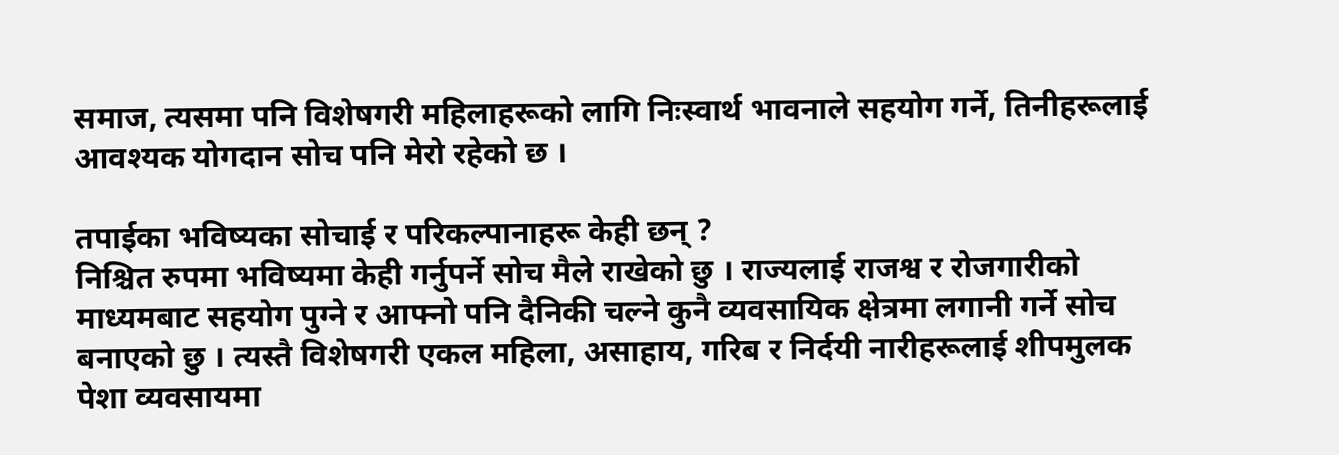समाज, त्यसमा पनि विशेषगरी महिलाहरूको लागि निःस्वार्थ भावनाले सहयोग गर्ने, तिनीहरूलाई आवश्यक योगदान सोच पनि मेरो रहेको छ ।

तपाईका भविष्यका सोचाई र परिकल्पानाहरू केही छन् ?
निश्चित रुपमा भविष्यमा केही गर्नुपर्ने सोच मैले राखेको छु । राज्यलाई राजश्व र रोजगारीको माध्यमबाट सहयोग पुग्ने र आफ्नो पनि दैनिकी चल्ने कुनै व्यवसायिक क्षेत्रमा लगानी गर्ने सोच बनाएको छु । त्यस्तै विशेषगरी एकल महिला, असाहाय, गरिब र निर्दयी नारीहरूलाई शीपमुलक पेशा व्यवसायमा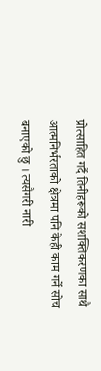प्रोत्साहित गर्दै तिनीहरूको सशक्तिकरणका साथै आत्मनिर्भरताको क्षेत्रमा पनि केही काम गर्ने सोच बनाएको छु । त्यसैगरी नारी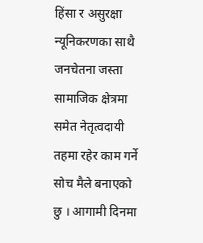हिंसा र असुरक्षा न्यूनिकरणका साथै जनचेतना जस्ता सामाजिक क्षेत्रमा समेत नेतृत्वदायी तहमा रहेर काम गर्ने सोच मैले बनाएको छु । आगामी दिनमा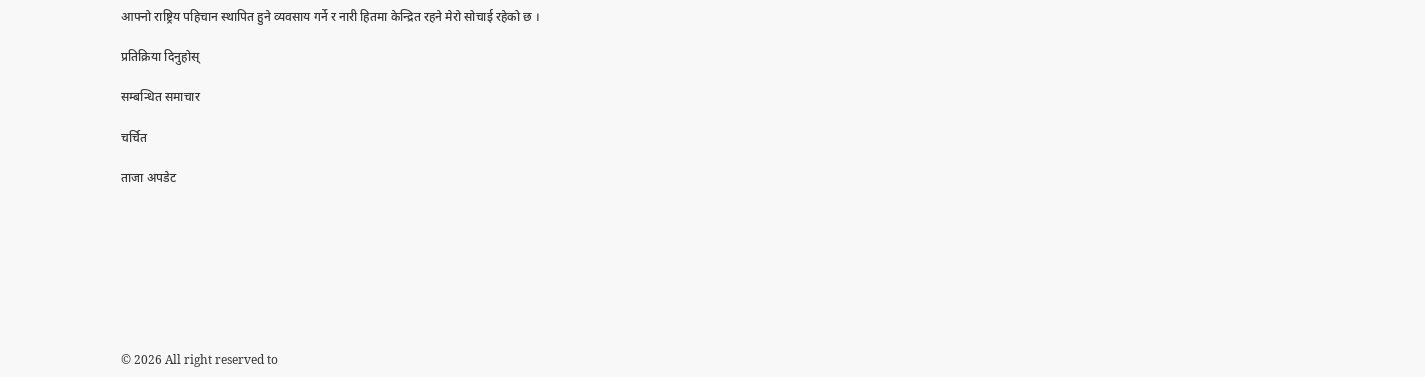आफ्नो राष्ट्रिय पहिचान स्थापित हुने व्यवसाय गर्ने र नारी हितमा केन्द्रित रहने मेरो सोचाई रहेको छ ।

प्रतिक्रिया दिनुहोस्

सम्बन्धित समाचार

चर्चित

ताजा अपडेट








© 2026 All right reserved to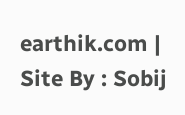earthik.com | Site By : Sobij